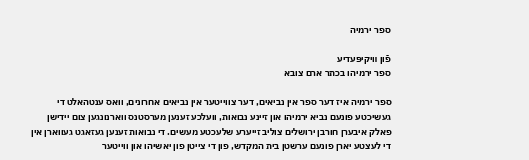ספר ירמיה

פֿון װיקיפּעדיע
ספר ירמיהו בכתר ארם צובא

ספר ירמיה איז דער ספר אין נביאים, דער צווייטער אין נביאים אחרונים, וואס ענטהאלט די געשיכטע פונעם נביא ירמיהו און זיינע נבואות, וועלכע זענען מערסטנס ווארנונגען צום יידישן פאלק איבערן חורבן ירושלים צוליב זייערע שלעכטע מעשים. די נבואות זענען געזאגט געווארן אין די לעצטע יארן פונעם ערשטן בית המקדש, פון די צייטן פון יאשיהו און ווייטער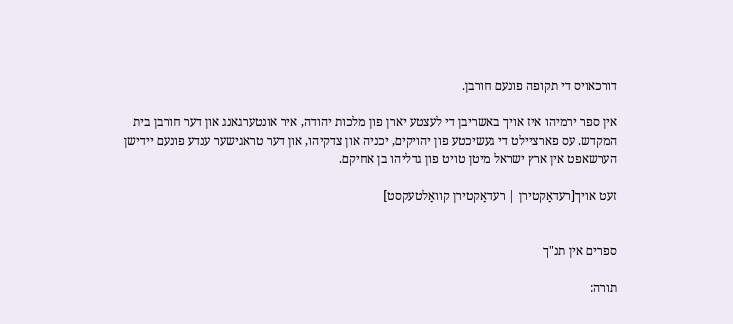דורכאויס די תקופה פונעם חורבן.

אין ספר ירמיהו איז אויך באשריבן די לעצטע יארן פון מלכות יהודה, איר אונטערגאנג און דער חורבן בית המקדש. עס פארציילט די געשיכטע פון יהויקים, יכניה און צדקיהו, און דער טראגישער ענדע פונעם יידישן הערשאפט אין ארץ ישראל מיטן טויט פון גדליהו בן אחיקם.

זעט אויך[רעדאַקטירן | רעדאַקטירן קוואַלטעקסט]


ספרים אין תנ"ך

תורה: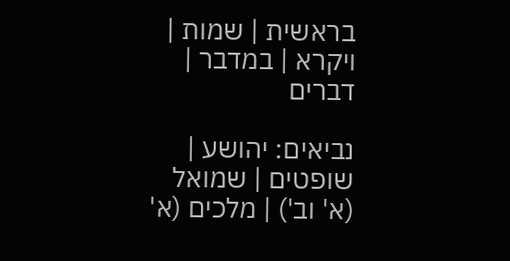בראשית | שמות | ויקרא | במדבר | דברים

נביאים: יהושע | שופטים | שמואל (א' וב') | מלכים (א'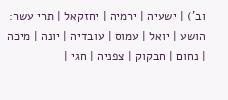וב') | ישעיה | ירמיה | יחזקאל | תרי עשר: הושע | יואל | עמוס | עובדיה | יונה | מיכה | נחום | חבקוק | צפניה | חגי |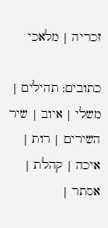זכריה | מלאכי

כתובים: תהילים | משלי | איוב | שיר השירים | רות | איכה | קהלת | אסתר |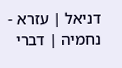דניאל | עזרא - נחמיה | דברי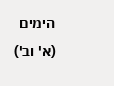הימים (א' וב')